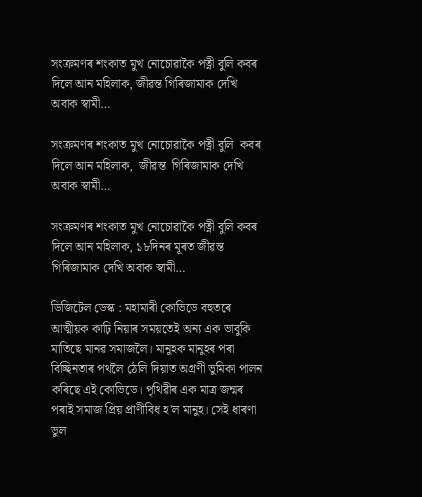সংক্ৰমণৰ শংকাত মুখ নোচোৱাকৈ পত্নী বুলি কবৰ দিলে আন মহিলাক, জীৱন্ত গিৰিজামাক দেখি অবাক স্বামী…

সংক্ৰমণৰ শংকাত মুখ নোচোৱাকৈ পত্নী বুলি  কবৰ দিলে আন মহিলাক,  জীৱন্ত  গিৰিজামাক দেখি অবাক স্বামী…

সংক্ৰমণৰ শংকাত মুখ নোচোৱাকৈ পত্নী বুলি কবৰ দিলে আন মহিলাক, ১৮দিনৰ মূৰত জীৱন্ত গিৰিজামাক দেখি অবাক স্বামী…

ডিজিটেল ডেস্ক : মহামাৰী কোভিডে বহুতৰে আত্মীয়ক কাঢ়ি নিয়াৰ সময়তেই অন্য এক ভাবুকি মাতিছে মানৱ সমাজলৈ। মানুহক মানুহৰ পৰা বিচ্ছিনতাৰ পথলৈ ঠেলি দিয়াত অগ্ৰণী ভুমিকা পালন কৰিছে এই কোভিডে। পৃথিৱীৰ এক মাত্ৰ জন্মৰ পৰাই সমাজ প্ৰিয় প্ৰাণীবিধ হ'ল মানুহ। সেই ধাৰণা ভুল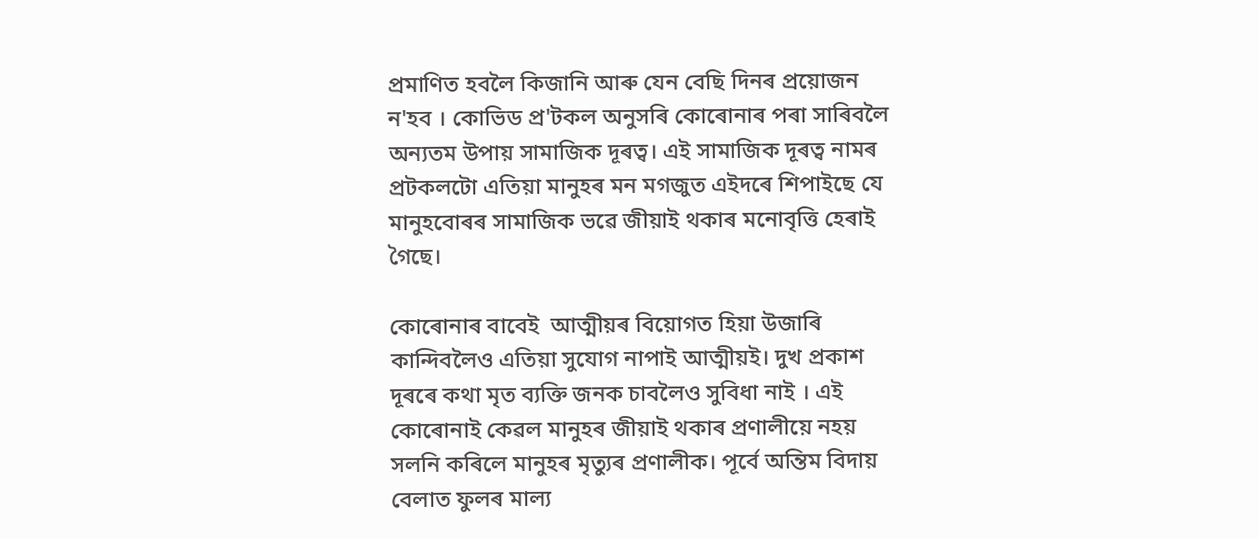প্ৰমাণিত হবলৈ কিজানি আৰু যেন বেছি দিনৰ প্ৰয়োজন ন'হব । কোভিড প্ৰ'টকল অনুসৰি কোৰোনাৰ পৰা সাৰিবলৈ অন্যতম উপায় সামাজিক দূৰত্ব। এই সামাজিক দূৰত্ব নামৰ প্ৰটকলটো এতিয়া মানুহৰ মন মগজুত এইদৰে শিপাইছে যে মানুহবোৰৰ সামাজিক ভৱে জীয়াই থকাৰ মনোবৃত্তি হেৰাই গৈছে।

কোৰোনাৰ বাবেই  আত্মীয়ৰ বিয়োগত হিয়া উজাৰি কান্দিবলৈও এতিয়া সুযোগ নাপাই আত্মীয়ই। দুখ প্ৰকাশ দূৰৰে কথা মৃত ব্যক্তি জনক চাবলৈও সুবিধা নাই । এই কোৰোনাই কেৱল মানুহৰ জীয়াই থকাৰ প্ৰণালীয়ে নহয় সলনি কৰিলে মানুহৰ মৃত্যুৰ প্ৰণালীক। পূৰ্বে অন্তিম বিদায় বেলাত ফুলৰ মাল্য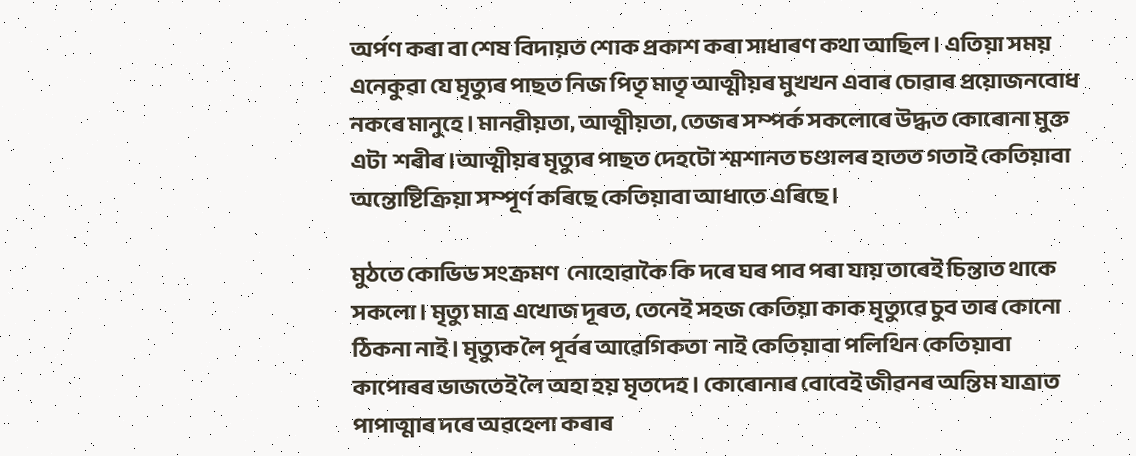অৰ্পণ কৰা বা শেষ বিদায়ত শোক প্ৰকাশ কৰা সাধাৰণ কথা আছিল। এতিয়া সময় এনেকুৱা যে মৃত্যুৰ পাছত নিজ পিতৃ মাতৃ আত্মীয়ৰ মুখখন এবাৰ চোৱাৰ প্ৰয়োজনবোধ নকৰে মানুহে। মানৱীয়তা, আত্মীয়তা, তেজৰ সম্পৰ্ক সকলোৰে উদ্ধত কোৰোনা মুক্ত এটা  শৰীৰ ।আত্মীয়ৰ মৃত্যুৰ পাছত দেহটো শ্মশানত চণ্ডালৰ হাতত গতাই কেতিয়াবা অন্তোষ্টিক্ৰিয়া সম্পূৰ্ণ কৰিছে কেতিয়াবা আধাতে এৰিছে।

মুঠতে কোভিড সংক্ৰমণ  নোহোৱাকৈ কি দৰে ঘৰ পাব পৰা যায় তাৰেই চিন্তাত থাকে সকলো । মৃত্যু মাত্ৰ এখোজ দূৰত, তেনেই সহজ কেতিয়া কাক মৃত্যুৱে চুব তাৰ কোনো ঠিকনা নাই। মৃত্যুক লৈ পূৰ্বৰ আৱেগিকতা  নাই কেতিয়াবা পলিথিন কেতিয়াবা কাপোৰৰ ভাজতেই লৈ অহা হয় মৃতদেহ। কোৰোনাৰ বোবেই জীৱনৰ অন্তিম যাত্ৰাত পাপাত্মাৰ দৰে অৱহেলা কৰাৰ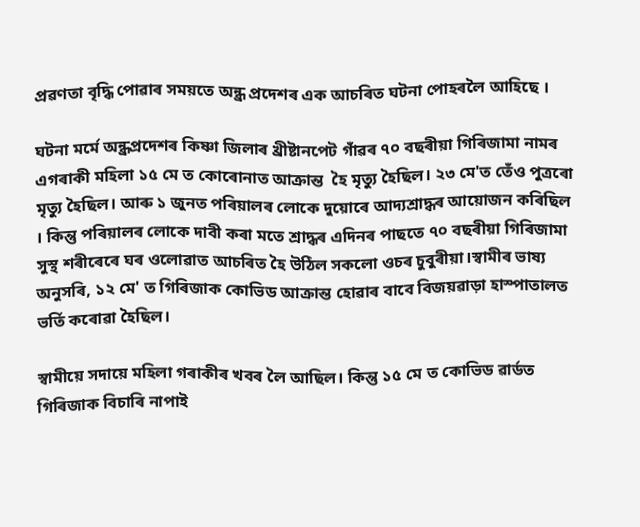প্ৰৱণতা বৃদ্ধি পোৱাৰ সময়তে অন্ধ্ৰ প্ৰদেশৰ এক আচৰিত ঘটনা পোহৰলৈ আহিছে ।

ঘটনা মৰ্মে অন্ধ্ৰপ্ৰদেশৰ কিষ্ণা জিলাৰ খ্ৰীষ্টানপেট গাঁৱৰ ৭০ বছৰীয়া গিৰিজামা নামৰ এগৰাকী মহিলা ১৫ মে ত কোৰোনাত আক্ৰান্ত  হৈ মৃত্যু হৈছিল। ২৩ মে'ত তেঁও পুত্ৰৰো মৃত্যু হৈছিল। আৰু ১ জুনত পৰিয়ালৰ লোকে দুয়োৰে আদ্যশ্ৰাদ্ধৰ আয়োজন কৰিছিল । কিন্তু পৰিয়ালৰ লোকে দাবী কৰা মতে শ্ৰাদ্ধৰ এদিনৰ পাছতে ৭০ বছৰীয়া গিৰিজামা সুস্থ শৰীৰেৰে ঘৰ ওলোৱাত আচৰিত হৈ উঠিল সকলো ওচৰ চুবুৰীয়া।স্বামীৰ ভাষ্য অনুসৰি, ১২ মে' ত গিৰিজাক কোভিড আক্ৰান্ত হোৱাৰ বাবে বিজয়ৱাড়া হাস্পাতালত ভৰ্তি কৰোৱা হৈছিল।

স্বামীয়ে সদায়ে মহিলা গৰাকীৰ খবৰ লৈ আছিল। কিন্তু ১৫ মে ত কোভিড ৱাৰ্ডত গিৰিজাক বিচাৰি নাপাই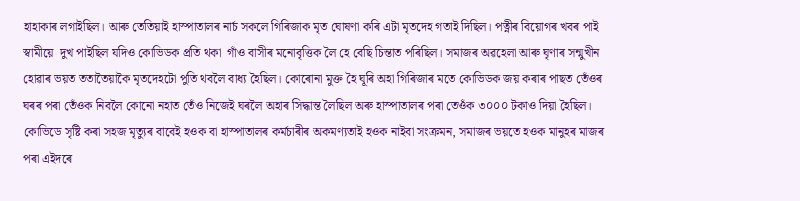হাহাকাৰ লগাইছিল। আৰু তেতিয়াই হাস্পাতালৰ নাৰ্চ সকলে গিৰিজাক মৃত ঘোষণা কৰি এটা মৃতদেহ গতাই দিছিল। পত্নীৰ বিয়োগৰ খবৰ পাই স্বামীয়ে  দুখ পাইছিল যদিও কোভিডক প্ৰতি থকা  গাঁও বাসীৰ মনোবৃত্তিক লৈ হে বেছি চিন্তাত পৰিছিল। সমাজৰ অৱহেলা আৰু ঘৃণাৰ সন্মুখীন হোৱাৰ ভয়ত ততাতৈয়াকৈ মৃতদেহটো পুতি থবলৈ বাধ্য হৈছিল। কোৰোনা মুক্ত হৈ ঘূৰি অহা গিৰিজাৰ মতে কোভিডক জয় কৰাৰ পাছত তেঁওৰ ঘৰৰ পৰা তেঁওক নিবলৈ কোনো নহাত তেঁও নিজেই ঘৰলৈ অহাৰ সিদ্ধান্ত লৈছিল অৰু হাস্পাতালৰ পৰা তেওঁক ৩০০০ টকাও দিয়া হৈছিল। কোভিডে সৃষ্টি কৰা সহজ মৃত্যুৰ বাবেই হওক বা হাস্পাতালৰ কৰ্মচাৰীৰ অকমণ্যতাই হওক নাইবা সংক্ৰমন, সমাজৰ ভয়তে হওক মানুহৰ মাজৰ পৰা এইদৰে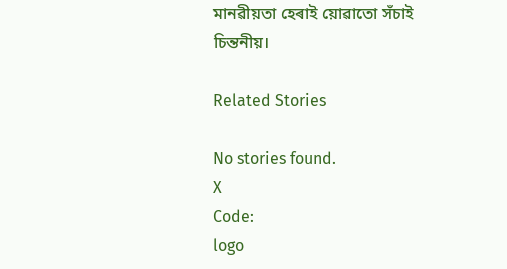মানৱীয়তা হেৰাই য়োৱাতো সঁচাই চিন্তনীয়।

Related Stories

No stories found.
X
Code:
logo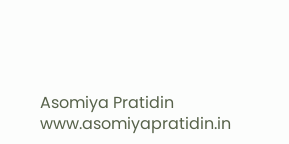Asomiya Pratidin
www.asomiyapratidin.in